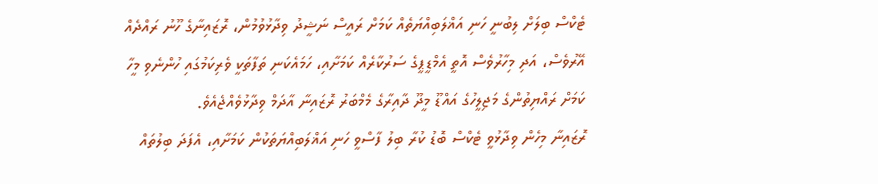ޓެކްސް ބިލަށް ލިބުނީ ހަނި އަޣްލަބިއްޔަތެއް ކަމަށް ރައީސް ނަޝީދު ވިދާޅުވުމުން، ރޮޒައިނާގެ ހޫނު ރައްދެއް
އޭރުވެސް، އަދި މިހާރުވެސް އޮތީ އެމްޑީޕީގެ ސަރުކާރެއް ކަމަށާއި، ހަމައެކަނި ތަފާތަކީ ވެރިކަމުގައި ހުންނެވި މީހާ ކަމަށް ރައްޔިތުންގެ މަޖިލީހުގެ އައްޑޫ މީދޫ ދާއިރާގެ މެމްބަރު ރޮޒައިނާ އާދަމް ވިދާޅުވެއްޖެއެވެ.
ރޮޒައިނާ މިހެން ވިދާޅުވީ ޓެކްސް ބޮޑު ކުރާ ބިލު ފާސްވީ ހަނި އަޣްލަބިއްޔަތަކުން ކަމަށާއި، އެފަދަ ބިލުތައް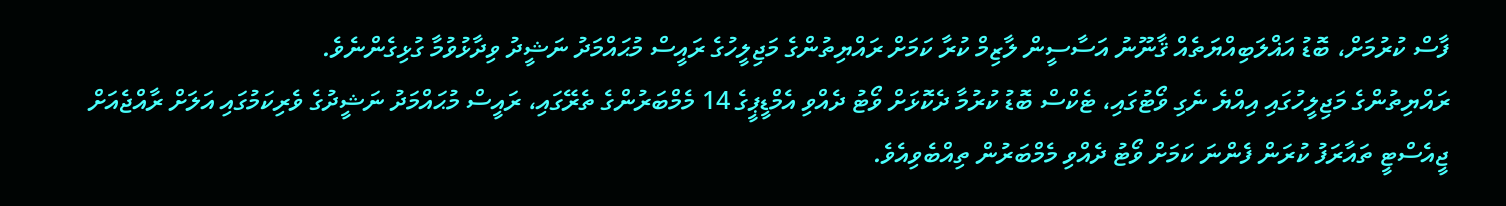ފާސް ކުރުމަށް، ބޮޑު އަޣްލަބިއްޔަތެއް ޤާނޫނު އަސާސީން ލާޒިމް ކުރާ ކަމަށް ރައްޔިތުންގެ މަޖިލީހުގެ ރައީސް މުޙައްމަދު ނަޝީދު ވިދާޅުވުމާ ގުޅިގެންނެވެ.
ރައްޔިތުންގެ މަޖިލީހުގައި އިއްޔެ ނެގި ވޯޓުގައި، ޓެކްސް ބޮޑު ކުރުމާ ދެކޮޅަށް ވޯޓު ދެއްވި އެމްޑީޕީގެ 14 މެމްބަރުންގެ ތެރޭގައި، ރައީސް މުޙައްމަދު ނަޝީދުގެ ވެރިކަމުގައި އަލަށް ރާއްޖެއަށް ޖީއެސްޓީ ތައާރަފު ކުރަން ފެންނަ ކަމަށް ވޯޓު ދެއްވި މެމްބަރުން ތިއްބެވިއެވެ.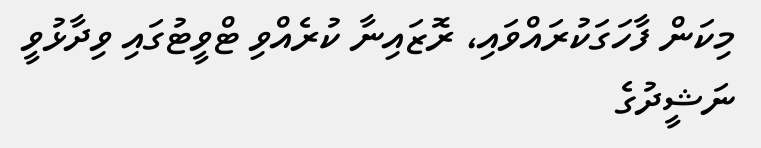މިކަން ފާހަގަކުރައްވައި، ރޮޒައިނާ ކުރެއްވި ޓްވީޓުގައި ވިދާޅުވީ ނަޝީދުގެ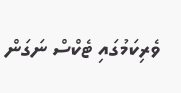ވެރިކަމުގައި ޓެކްސް ނަގަން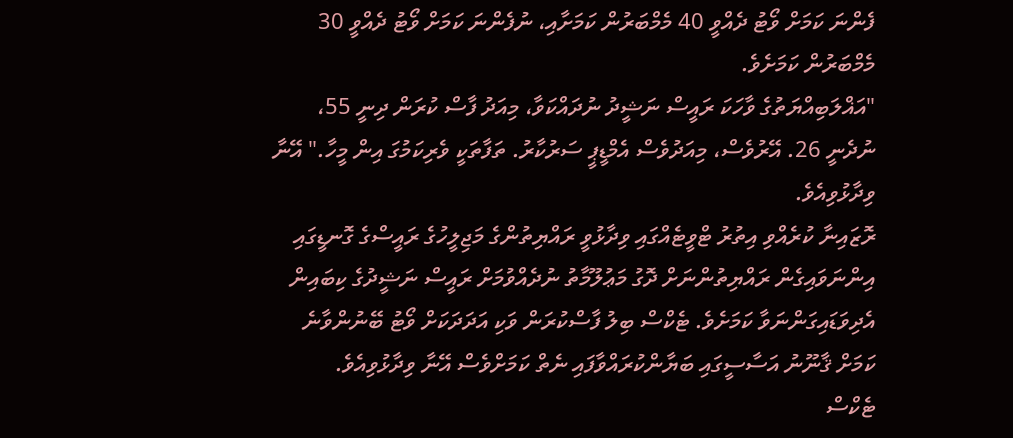ފެންނަ ކަމަށް ވޯޓު ދެއްވީ 40 މެމްބަރުން ކަމަށާއި، ނުފެންނަ ކަމަށް ވޯޓު ދެއްވީ 30 މެމްބަރުން ކަމަށެވެ.
"އަޣްލަބިއްޔަތުގެ ވާހަކަ ރައީސް ނަޝީދު ނުދައްކަވާ، މިއަދު ފާސް ކުރަން ދިނީ 55، ނުދެނީ 26. އޭރުވެސް، މިއަދުވެސް އެމްޑީޕީ ސަރުކާރު. ތަފާތަކީ ވެރިކަމުގަ އިން މީހާ." އޭނާ ވިދާޅުވިއެވެ.
ރޮޒައިނާ ކުރެއްވި އިތުރު ޓްވީޓެއްގައި ވިދާޅުވީ ރައްޔިތުންގެ މަޖިލީހުގެ ރައީސްގެ ގޮނޑީގައި އިންނަވައިގެން ރައްޔިތުންނަށް ދޮގު މަޢުލޫމާތު ނުދެއްވުމަށް ރައީސް ނަޝީދުގެ ކިބައިން އެދިވަޑައިގަންނަވާ ކަމަށެވެ. ޓެކްސް ބިލު ފާސްކުރަން ވަކި އަދަދަކަށް ވޯޓު ބޭނުންވާނެ ކަމަށް ޤާނޫނު އަސާސީގައި ބަޔާންކުރައްވާފައި ނެތް ކަމަށްވެސް އޭނާ ވިދާޅުވިއެވެ.
ޓެކްސް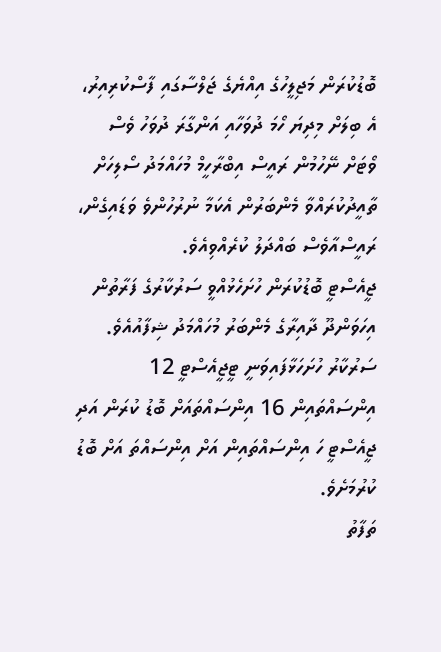ބޮޑުކުރަން މަޖިލީހުގެ އިއްޔެގެ ޖަލްސާގައި ފާސްކުރިއިރު، އެ ބިލަށް މިދިޔަ ހޯމަ ދުވަހާއި އަންގާރަ ދުވަހު ވެސް ވޯޓަށް ނޭހުމުން ރައީސް އިބްރާހީމް މުހައްމަދު ސޯލިހަށް ތާއީދުކުރައްވާ މެންބަރުން އެކަމާ ނުރުހުންވެ ވަޑައިގެން، ރައީސްއާވެސް ބައްދަލު ކުރެއްވިއެވެ.
ޖީއެސްޓީ ބޮޑުކުރަން ހުށަހެޅުއްވީ ސަރުކާރުގެ ފަރާތުން އިހަވަންދޫ ދާއިރާގެ މެންބަރު މުހައްމަދު ޝިފާއުއެވެ.
ސަރުކާރު ހުށަހަޅާފައިވަނީ ޓީޖީއެސްޓީ 12 އިންސައްތައިން 16 އިންސައްތައަށް ބޮޑު ކުރަން އަދި ޖީއެސްޓީ ހަ އިންސައްތައިން އަށް އިންސައްތަ އަށް ބޮޑު ކުރުމަށެވެ.
ތަފާތު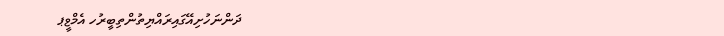ދަންނަހުށިއޭގައިރައްޔިތުންތިބީރުހ އެމްޱީޕ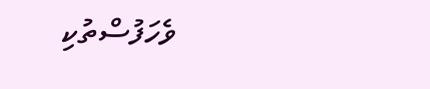ވެހަފުސްތުކި